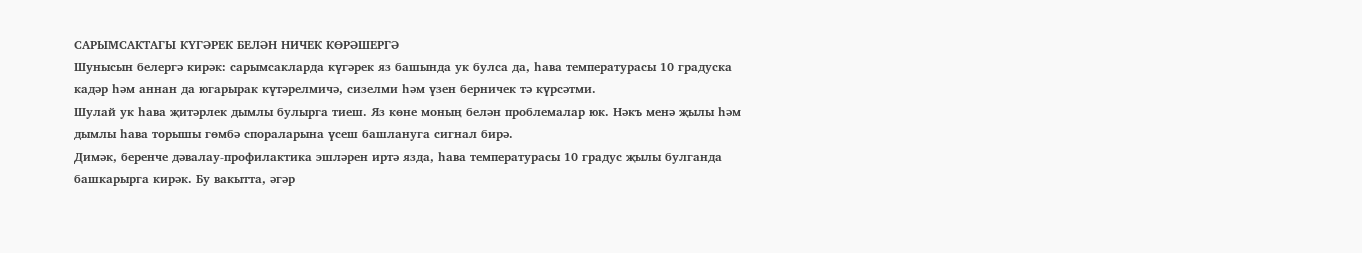САРЫМСАКТАГЫ КҮГӘРЕК БЕЛӘН НИЧЕК КӨРӘШЕРГӘ
Шунысын белергә кирәк: сарымсакларда күгәрек яз башында ук булса да, һава температурасы 10 градуска кадәр һәм аннан да югарырак күтәрелмичә, сизелми һәм үзен берничек тә күрсәтми.
Шулай ук һава җитәрлек дымлы булырга тиеш. Яз көне моның белән проблемалар юк. Нәкъ менә җылы һәм дымлы һава торышы гөмбә спораларына үсеш башлануга сигнал бирә.
Димәк, беренче дәвалау-профилактика эшләрен иртә язда, һава температурасы 10 градус җылы булганда башкарырга кирәк. Бу вакытта, әгәр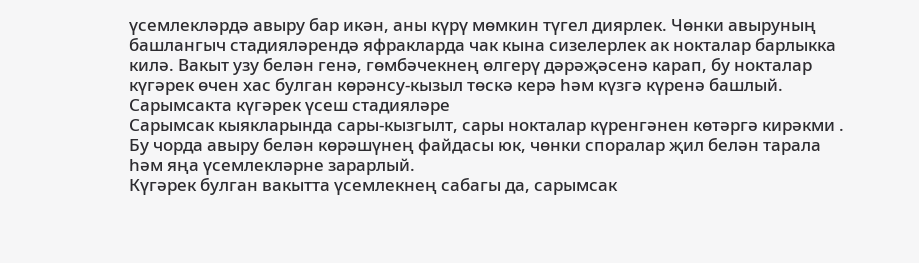үсемлекләрдә авыру бар икән, аны күрү мөмкин түгел диярлек. Чөнки авыруның башлангыч стадияләрендә яфракларда чак кына сизелерлек ак нокталар барлыкка килә. Вакыт узу белән генә, гөмбәчекнең өлгерү дәрәҗәсенә карап, бу нокталар күгәрек өчен хас булган көрәнсу-кызыл төскә керә һәм күзгә күренә башлый.
Сарымсакта күгәрек үсеш стадияләре
Сарымсак кыякларында сары-кызгылт, сары нокталар күренгәнен көтәргә кирәкми . Бу чорда авыру белән көрәшүнең файдасы юк, чөнки споралар җил белән тарала һәм яңа үсемлекләрне зарарлый.
Күгәрек булган вакытта үсемлекнең сабагы да, сарымсак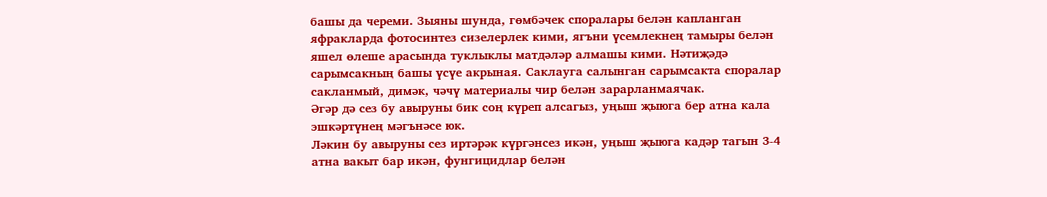башы да череми. Зыяны шунда, гөмбәчек споралары белән капланган яфракларда фотосинтез сизелерлек кими, ягъни үсемлекнең тамыры белән яшел өлеше арасында туклыклы матдәләр алмашы кими. Нәтиҗәдә сарымсакның башы үсүе акрыная. Саклауга салынган сарымсакта споралар сакланмый, димәк, чәчү материалы чир белән зарарланмаячак.
Әгәр дә сез бу авыруны бик соң күреп алсагыз, уңыш җыюга бер атна кала эшкәртүнең мәгънәсе юк.
Ләкин бу авыруны сез иртәрәк күргәнсез икән, уңыш җыюга кадәр тагын 3-4 атна вакыт бар икән, фунгицидлар белән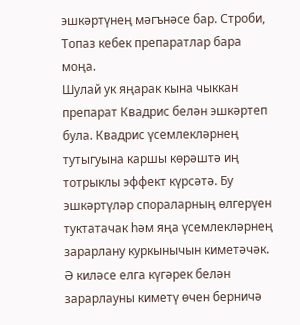эшкәртүнең мәгънәсе бар. Строби, Топаз кебек препаратлар бара моңа.
Шулай ук яңарак кына чыккан препарат Квадрис белән эшкәртеп була. Квадрис үсемлекләрнең тутыгуына каршы көрәштә иң тотрыклы эффект күрсәтә. Бу эшкәртүләр спораларның өлгерүен туктатачак һәм яңа үсемлекләрнең зарарлану куркынычын киметәчәк.
Ә киләсе елга күгәрек белән зарарлауны киметү өчен берничә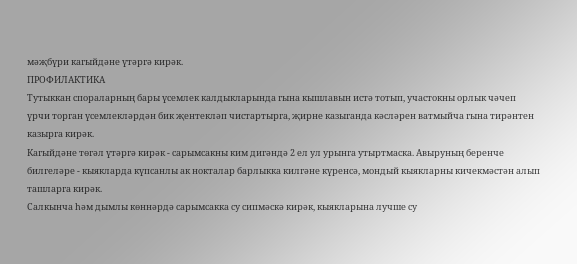мәҗбүри кагыйдәне үтәргә кирәк.
ПРОФИЛАКТИКА
Тутыккан спораларның бары үсемлек калдыкларында гына кышлавын истә тотып, участокны орлык чәчеп үрчи торган үсемлекләрдән бик җентекләп чистартырга, җирне казыганда кәсләрен ватмыйча гына тирәнтен казырга кирәк.
Кагыйдәне төгәл үтәргә кирәк - сарымсакны ким дигәндә 2 ел ул урынга утыртмаска. Авыруның беренче билгеләре - кыякларда күпсанлы ак нокталар барлыкка килгәне күренсә, мондый кыякларны кичекмәстән алып ташларга кирәк.
Салкынча һәм дымлы көннәрдә сарымсакка су сипмәскә кирәк, кыякларына лучше су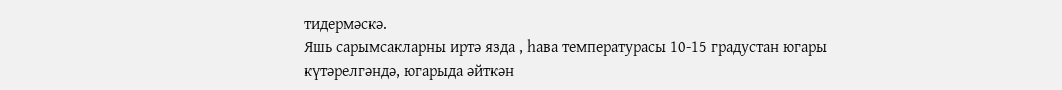тидермәскә.
Яшь сарымсакларны иртә язда , һава температурасы 10-15 градустан югары күтәрелгәндә, югарыда әйткән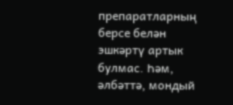препаратларның берсе белән эшкәртү артык булмас. Һәм, әлбәттә, мондый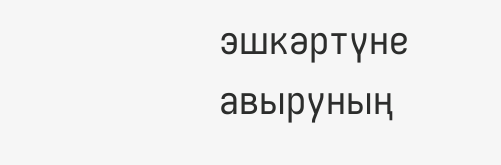эшкәртүне авыруның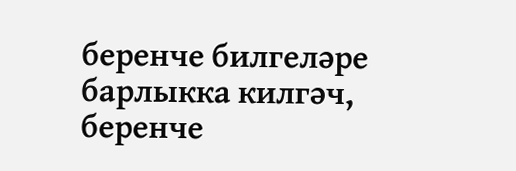беренче билгеләре барлыкка килгәч, беренче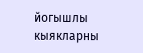йогышлы кыякларны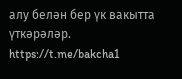алу белән бер үк вакытта үткәрәләр.
https://t.me/bakcha1